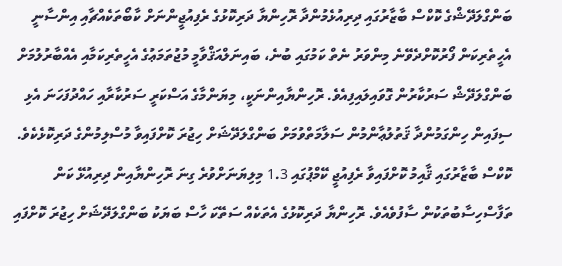ބަންގްލަދޭޝްގެ ކޮކްސް ބާޒާރުގައި ދިރިއުޅެމުންދާ ރޮހިންޔާ ދަރިކޮޅުގެ ރެފިއުޖީންނަށް ކާބޯތަކެއްޗާއި އިންސާނީ އެހީތެރިކަން ފޯރުކޮށްދެވޭނެ މިންވަރު ނެތް ކަމުގައި ބުނެ، ބައިނަލްއަޤްވާމީ މުޖުތަމަޢުގެ އެހީތެރިކަމާއި އެއްބާރުލުމަށް ބަންގްލަދޭޝް ސަރުކާރުން ގޮވައިލައިފިއެވެ. ރޮހިންޔާއިންނަކީ، މިޔަންމާގެ އަސްކަރީ ސަރުކާރާއި ހައްދުފަހަނަ އެޅި ސިފައިން ހިންގަމުންދާ ޤަތުލުޢާންމުން ސަލާމަތްވުމަށް ބަންގްލަދޭޝަށް ހިޖުރަ ކޮށްފައިވާ މުސްލިމުންގެ ދަރިކޮޅެކެވެ.
ކޮކްސް ބާޒާރުގައި ޤާއިމު ކޮށްފައިވާ ރެފިއުޖީ ކޭމްޕުގައި 1.3 މިލިޔަނަށްވުރެ ގިނަ ރޮހިންޔާއިން ދިރިއުޅޭ ކަން ތަފާސްހިސާބުތަކުން ސާފުވެއެވެ. ރޮހިންޔާ ދަރިކޮޅުގެ އެތަކެއް ސަތޭކަ ހާސް ބަޔަކު ބަންގްލަދޭޝަށް ހިޖުރަ ކޮށްފައި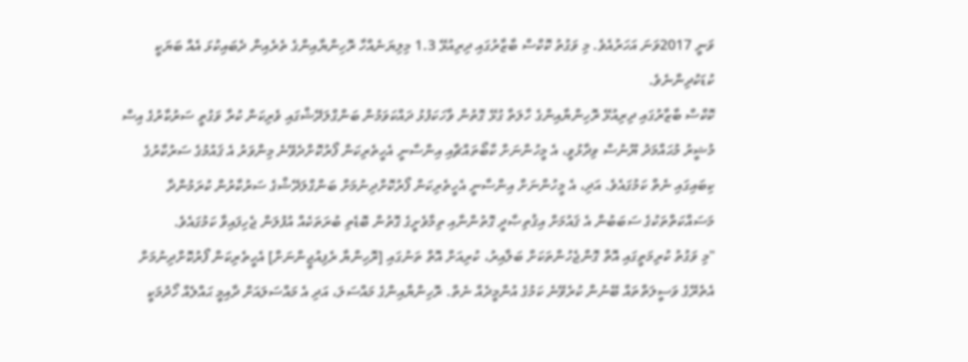ވަނީ 2017ވަނަ އަހަރުއެވެ. މި ވަގުތު ކޮކްސް ބާޒާރުގައި ދިރިއުޅޭ 1.3 މިލިޔަނެއްހާ ރޮހިންޔާއިންގެ ތެރެއިން ދެބައިކުޅަ އެއް ބަޔަކީ ކުޑަކުދިންނެވެ.
ކޮކްސް ބާޒާރުގައި ދިރިއުޅޭ ރޮހިންޔާއިންގެ ހާލަތާ ގުޅޭ ގޮތުން ވާހަކަފުޅު ދައްކަވަމުން ބަންގްލަދޭޝްގައި ވެރިކަން ކުރާ ވަގުތީ ސަރުކާރުގެ އިސް މުޝީރު މުޙައްމަދު ޔޫނުސް ވިދާޅުވީ، އެ މީހުންނަށް ކާބޯތައްޗާއި އިންސާނީ އެހީތެރިކަން ފޯރުކޮށްދެވޭނެ މިންވަރު އެ ޤައުމުގެ ސަރުކާރުގެ ކިބައިގައި ނެތް ކަމުގައެވެ. އަދި، އެ މީހުންނަށް އިންސާނީ އެހީތެރިކަން ފޯރުކޮށްދިނުމަށް ބަންގްލަދޭޝްގެ ސަރުކާރުން ކުރަމުންދާ މަސައްކަތްތަކުގެ ސަބަބުން އެ ޤައުމަށް އިޤުތިޞާދީ ގޮތުންނާއި ތިމާވެށީގެ ގޮތުން ބޮޑެތި ބުރަތަކެއް އުފުލަން ޖެހިފައިވާ ކަމުގައެވެ.
"މި ވަގުތު ކުރިމަތީގައި އޮތް ގޮންޖެހުންތަކަށް ބަލާއިރު، ކުރިއަށް އޮތް ތަނުގައި [ރޮހިންޔާ ރެފިއުޖީންނަށް] އެހީތެރިކަން ފޯރުކޮށްދިނުމަށް އެތެރޭގެ ވަސީލަތްތައް ބޭނުން ކުރެވޭނެ ކަމުގެ އުންމީދެއް ނެތް. ރޮހިންޔާއިންގެ މައްސަލަ، އަދި އެ މައްސަލައަށް ދާއިމީ ޙައްލެއް ހޯދުމަކީ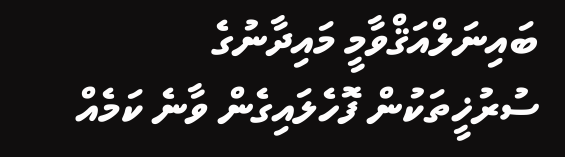ބައިނަލްއަޤްވާމީ މައިދާނުގެ ސުރުޚީތަކުން ފޮހެލައިގެން ވާނެ ކަމެއް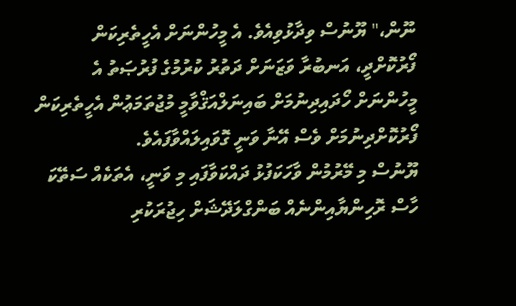ނޫން،" ޔޫނުސް ވިދާޅުވިއެވެ. އެ މީހުންނަށް އެހީތެރިކަން ފޯރުކޮށްދީ، އަނބުރާ ވަޒަނަށް ދަތުރު ކުރުމުގެ ފުރުޞަތު އެ މީހުންނަށް ހޯދައިދިނުމަށް ބައިނަލްއަޤްވާމީ މުޖުތަމަޢުން އެހީތެރިކަން ފޯރުކޮށްދިނުމަށް ވެސް އޭނާ ވަނީ ގޮވައިލައްވާފައެވެ.
ޔޫނުސް މި މޭރުމުން ވާހަކަފުޅު ދައްކަވާފައި މި ވަނީ، އެތަކެއް ސަތޭކަ ހާސް ރޮހިންޔާއިންނެއް ބަންގްލަދޭޝަށް ހިޖުރަކުރި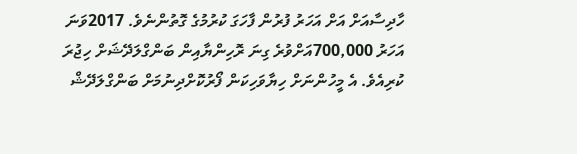ހާދިސާއަށް އަށް އަހަރު ފުރުން ފާހަގަ ކުރުމުގެ ގޮތުންނެވެ. 2017ވަނަ އަހަރު 700,000އަށްވުރެ ގިނަ ރޮހިންޔާއިން ބަންގްލަދޭޝަށް ހިޖުރަ ކުރިއެވެ. އެ މީހުންނަށް ހިޔާވަހިކަން ފޯރުކޮށްދިނުމަށް ބަންގްލަދޭޝް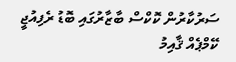ސަރުކާރުން ކޮކްސް ބާޒާރުގައި ބޮޑު ރެފިއުޖީ ކޭމްޕެއް ޤާއިމު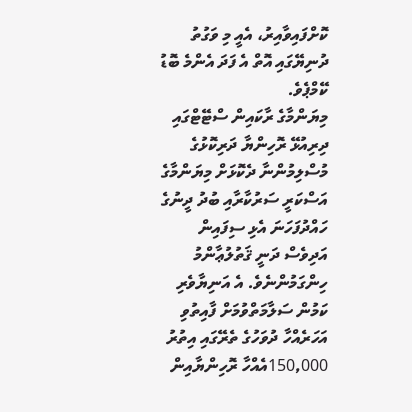ކޮށްފައިވާއިރު، އެއީ މި ވަގުތު ދުނިޔޭގައި އޮތް އެ ފަދަ އެންމެ ބޮޑު ކޭމްޕެވެ.
މިޔަންމާގެ ރާކައިން ސްޓޭޓްގައި ދިރިއުޅޭ ރޮހިންޔާ ދަރިކޮޅުގެ މުސްލިމުންނާ ދެކޮޅަށް މިޔަންމާގެ އަސްކަރީ ސަރުކާރާއި ބުދު ދީނުގެ ހައްދުފަހަނަ އެޅި ސިފައިން އަދިވެސް ދަނީ ޤަތުލުޢާންމު ހިންގަމުންނެވެ. އެ އަނިޔާވެރި ކަމުން ސަލާމަތްވުމަށް ފާއިތުވި އަހަރެއްހާ ދުވަހުގެ ތެރޭގައި އިތުރު 150,000އެއްހާ ރޮހިންޔާއިން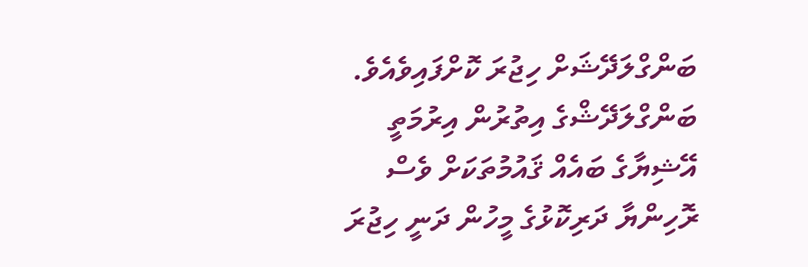ބަންގްލަދޭޝަށް ހިޖުރަ ކޮށްފައިވެއެވެ. ބަންގްލަދޭޝްގެ އިތުރުން އިރުމަތީ އޭޝިޔާގެ ބައެއް ޤައުމުތަކަށް ވެސް ރޮހިންޔާ ދަރިކޮޅުގެ މީހުން ދަނީ ހިޖުރަ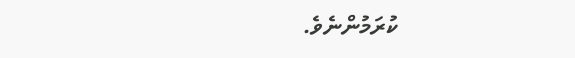ކުރަމުންނެވެ.